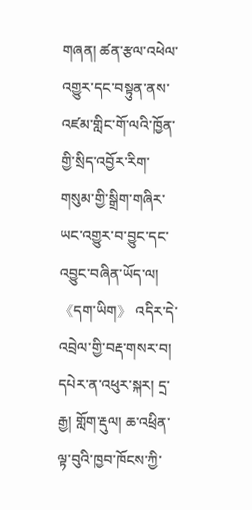གཞན། ཚན་རྩལ་འཕེལ་འགྱུར་དང་བསྟུན་ནས་འཛམ་གླིང་གོ་ལའི་ཁྱོན་གྱི་སྲིད་འབྱོར་རིག་གསུམ་གྱི་སྒྲིག་གཞིར་ཡང་འགྱུར་བ་བྱུང་དང་འབྱུང་བཞིན་ཡོད་ལ། 《དག་ཡིག》 འདིར་དེ་འབྲེལ་གྱི་བརྡ་གསར་བ། དཔེར་ན་འཕུར་སྐར། དྲ་རྒྱ། གློག་རྡུལ། ཆ་འཕྲིན་ལྟ་བུའི་ཁྱབ་ཁོངས་ཀྱི་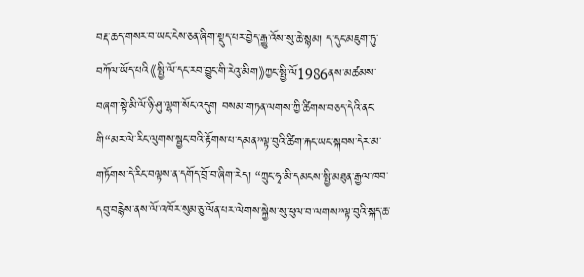བརྡ་ཆད་གསར་བ་ཡང་ངེས་ཅན་ཞིག་སྡུད་པར་བྱེད་རྒྱུ་འོས་སུ་ཆེ་སྙམ། ད་དུང་མཇུག་ཏུ་བཀོལ་ཡོད་པའི《སྤྱི་ལོ་དང་རབ་བྱུང་གི་རེའུ་མིག》ཀྱང་སྤྱི་ལོ1986ནས་མཚམས་བཞག་སྟེ་མི་ལོ་ཉི་ཤུ་ལྷག་སོང་འདུག བསམ་གཏན་ལགས་ཀྱི་ཚིགས་བཅད་དེའི་ནང་གི“མར་ལེ་རིང་ལུགས་སྦྱང་བའི་རྟོགས་པ་དམན”ལྟ་བུའི་ཚིག་རྐང་ཡང་སྐབས་དེར་མ་གཏོགས་དེ་རིང་བལྟས་ན་དགོད་བྲོ་བ་ཞིག་རེད། “ཀྲུང་ཧྭ་མི་དམངས་སྤྱི་མཐུན་རྒྱལ་ཁབ་དབུ་བརྙེས་ནས་ལོ་འཁོར་སུམ་ཅུ་ལོན་པར་ལེགས་སྐྱེས་སུ་ཕུལ་བ་ལགས”ལྟ་བུའི་སྐད་ཆ་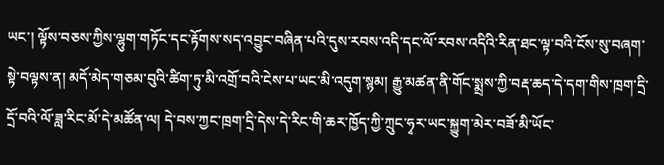ཡང་། ལྟོས་བཅས་ཀྱིས་ལྷུག་གཏོང་དང་རྟོགས་སད་འབྱུང་བཞིན་པའི་དུས་རབས་འདི་དང་ལོ་རབས་འདིའི་རིན་ཐང་ལྟ་བའི་ངོས་སུ་བཞག་སྟེ་བལྟས་ན། མདོ་མེད་གཅམ་བུའི་ཚིག་ཏུ་མི་འགྲོ་བའི་ངེས་པ་ཡང་མི་འདུག་སྙམ། རྒྱུ་མཚན་ནི་གོང་སྨྲས་ཀྱི་བརྡ་ཆད་དེ་དག་གིས་ཁྲག་དྲི་དྲོ་བའི་ལོ་ཟླ་རིང་མོ་དེ་མཚོན་ལ། དེ་བས་ཀྱང་ཁྲག་དྲི་དེས་དེ་རིང་གི་ཆར་ཁྱོད་ཀྱི་ཀྲུང་ཧྭར་ཡང་སྐྱུག་མེར་བཟོ་མི་ཡོང་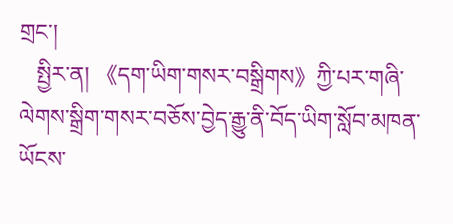གྲང་།
   སྤྱིར་ན། 《དག་ཡིག་གསར་བསྒྲིགས》ཀྱི་པར་གཞི་ལེགས་སྒྲིག་གསར་བཅོས་བྱེད་རྒྱུ་ནི་བོད་ཡིག་སློབ་མཁན་ཡོངས་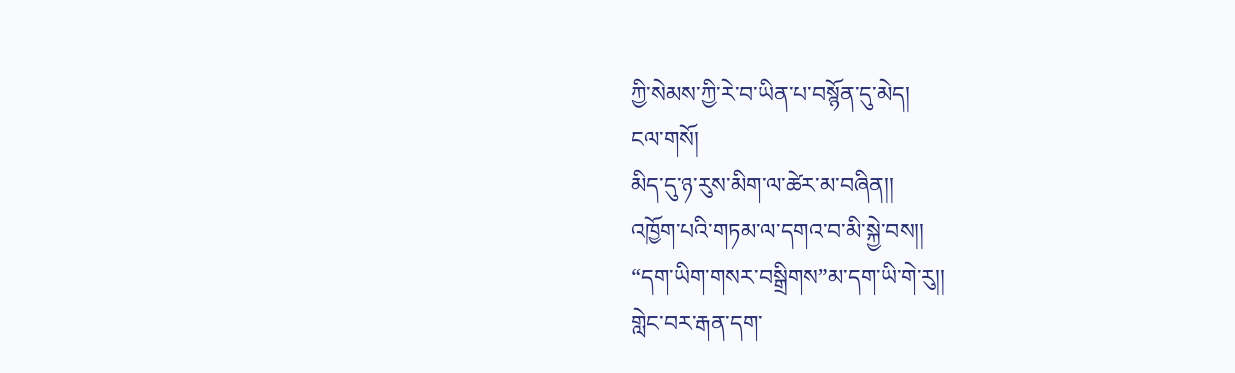ཀྱི་སེམས་ཀྱི་རེ་བ་ཡིན་པ་བསྙོན་དུ་མེད།
ངལ་གསོ།
མིད་དུ་ཉ་རུས་མིག་ལ་ཚེར་མ་བཞིན།།
འཁྱོག་པའི་གཏམ་ལ་དགའ་བ་མི་སྐྱེ་བས།།
“དག་ཡིག་གསར་བསྒྲིགས”མ་དག་ཡི་གེ་རུ།།
གླེང་བར་རྒན་དག་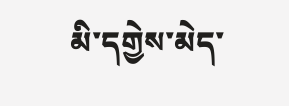མི་དགྱེས་མེད་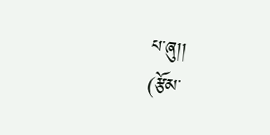པ་ཞུ།།
(རྩོམ་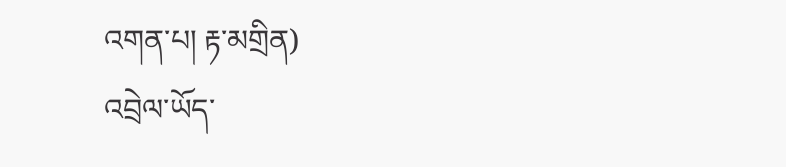འགན་པ། རྟ་མགྲིན)
འབྲེལ་ཡོད་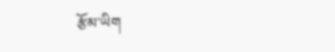རྩོམ་ཡིག